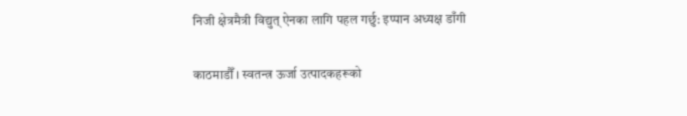निजी क्षेत्रमैत्री विद्युत् ऐनका लागि पहल गर्छु: इप्पान अध्यक्ष डाँगी

काठमाडौँ । स्वतन्त्र ऊर्जा उत्पादकहरूको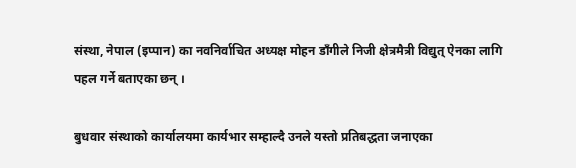संस्था, नेपाल (इप्पान) का नवनिर्वाचित अध्यक्ष मोहन डाँगीले निजी क्षेत्रमैत्री विद्युत् ऐनका लागि पहल गर्ने बताएका छन् ।

बुधवार संस्थाको कार्यालयमा कार्यभार सम्हाल्दै उनले यस्तो प्रतिबद्धता जनाएका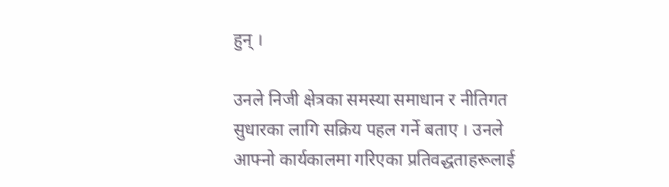हुन् ।

उनले निजी क्षेत्रका समस्या समाधान र नीतिगत सुधारका लागि सक्रिय पहल गर्ने बताए । उनले आफ्नो कार्यकालमा गरिएका प्रतिवद्धताहरूलाई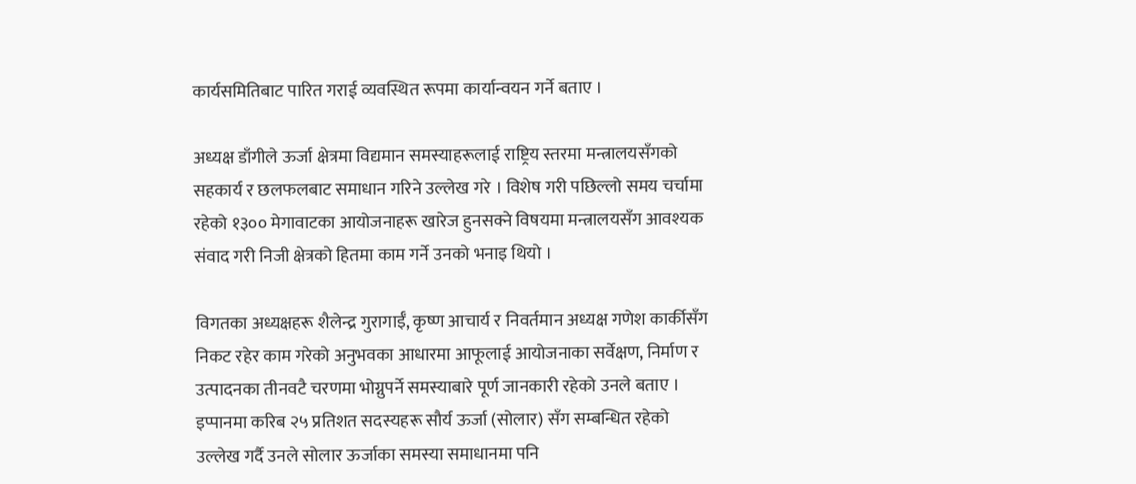कार्यसमितिबाट पारित गराई व्यवस्थित रूपमा कार्यान्वयन गर्ने बताए ।

अध्यक्ष डाँगीले ऊर्जा क्षेत्रमा विद्यमान समस्याहरूलाई राष्ट्रिय स्तरमा मन्त्रालयसँगको सहकार्य र छलफलबाट समाधान गरिने उल्लेख गरे । विशेष गरी पछिल्लो समय चर्चामा रहेको १३०० मेगावाटका आयोजनाहरू खारेज हुनसक्ने विषयमा मन्त्रालयसँग आवश्यक संवाद गरी निजी क्षेत्रको हितमा काम गर्ने उनको भनाइ थियो ।

विगतका अध्यक्षहरू शैलेन्द्र गुरागाईँ, कृष्ण आचार्य र निवर्तमान अध्यक्ष गणेश कार्कीसँग निकट रहेर काम गरेको अनुभवका आधारमा आफूलाई आयोजनाका सर्वेक्षण, निर्माण र उत्पादनका तीनवटै चरणमा भोग्नुपर्ने समस्याबारे पूर्ण जानकारी रहेको उनले बताए । इप्पानमा करिब २५ प्रतिशत सदस्यहरू सौर्य ऊर्जा (सोलार) सँग सम्बन्धित रहेको उल्लेख गर्दै उनले सोलार ऊर्जाका समस्या समाधानमा पनि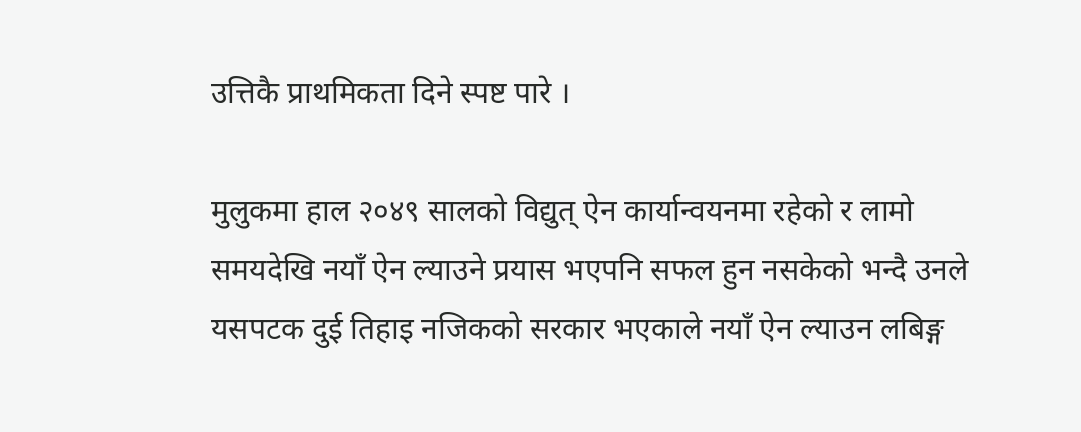उत्तिकै प्राथमिकता दिने स्पष्ट पारे ।

मुलुकमा हाल २०४९ सालको विद्युत् ऐन कार्यान्वयनमा रहेको र लामो समयदेखि नयाँ ऐन ल्याउने प्रयास भएपनि सफल हुन नसकेको भन्दै उनले यसपटक दुई तिहाइ नजिकको सरकार भएकाले नयाँ ऐन ल्याउन लबिङ्ग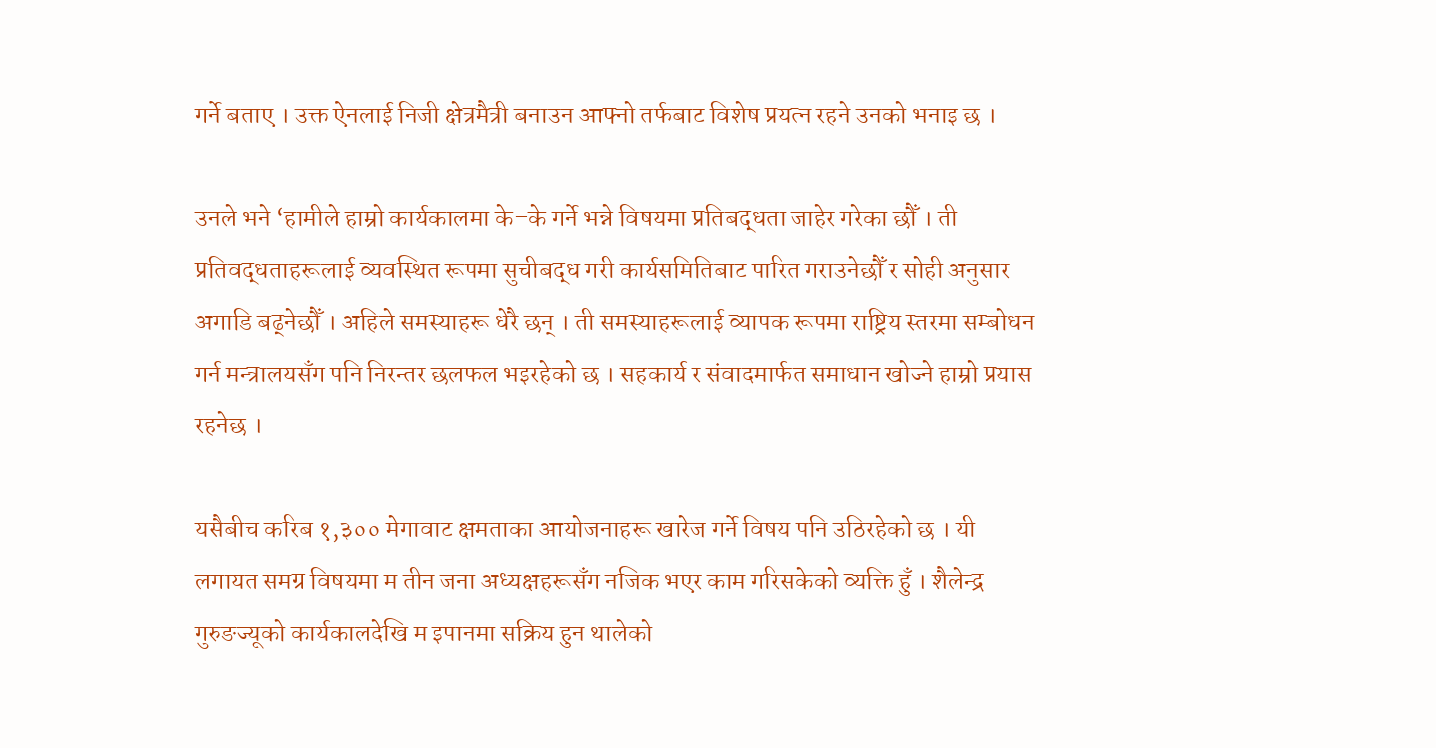गर्ने बताए । उक्त ऐनलाई निजी क्षेत्रमैत्री बनाउन आफ्नो तर्फबाट विशेष प्रयत्न रहने उनको भनाइ छ ।

उनले भने ‘हामीले हाम्रो कार्यकालमा के–के गर्ने भन्ने विषयमा प्रतिबद्धता जाहेर गरेका छौँ । ती प्रतिवद्धताहरूलाई व्यवस्थित रूपमा सुचीबद्ध गरी कार्यसमितिबाट पारित गराउनेछौँ र सोही अनुसार अगाडि बढ्नेछौँ । अहिले समस्याहरू धेरै छन् । ती समस्याहरूलाई व्यापक रूपमा राष्ट्रिय स्तरमा सम्बोधन गर्न मन्त्रालयसँग पनि निरन्तर छलफल भइरहेको छ । सहकार्य र संवादमार्फत समाधान खोज्ने हाम्रो प्रयास रहनेछ ।

यसैबीच करिब १,३०० मेगावाट क्षमताका आयोजनाहरू खारेज गर्ने विषय पनि उठिरहेको छ । यी लगायत समग्र विषयमा म तीन जना अध्यक्षहरूसँग नजिक भएर काम गरिसकेको व्यक्ति हुँ । शैलेन्द्र गुरुङज्यूको कार्यकालदेखि म इपानमा सक्रिय हुन थालेको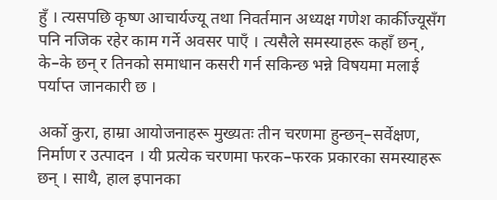हुँ । त्यसपछि कृष्ण आचार्यज्यू तथा निवर्तमान अध्यक्ष गणेश कार्कीज्यूसँग पनि नजिक रहेर काम गर्ने अवसर पाएँ । त्यसैले समस्याहरू कहाँ छन्, के–के छन् र तिनको समाधान कसरी गर्न सकिन्छ भन्ने विषयमा मलाई पर्याप्त जानकारी छ ।

अर्को कुरा, हाम्रा आयोजनाहरू मुख्यतः तीन चरणमा हुन्छन्–सर्वेक्षण, निर्माण र उत्पादन । यी प्रत्येक चरणमा फरक–फरक प्रकारका समस्याहरू छन् । साथै, हाल इपानका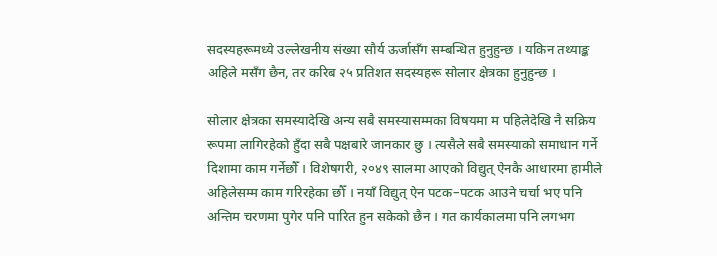सदस्यहरूमध्ये उल्लेखनीय संख्या सौर्य ऊर्जासँग सम्बन्धित हुनुहुन्छ । यकिन तथ्याङ्क अहिले मसँग छैन, तर करिब २५ प्रतिशत सदस्यहरू सोलार क्षेत्रका हुनुहुन्छ ।

सोलार क्षेत्रका समस्यादेखि अन्य सबै समस्यासम्मका विषयमा म पहिलेदेखि नै सक्रिय रूपमा लागिरहेको हुँदा सबै पक्षबारे जानकार छु । त्यसैले सबै समस्याको समाधान गर्ने दिशामा काम गर्नेछौँ । विशेषगरी, २०४९ सालमा आएको विद्युत् ऐनकै आधारमा हामीले अहिलेसम्म काम गरिरहेका छौँ । नयाँ विद्युत् ऐन पटक–पटक आउने चर्चा भए पनि अन्तिम चरणमा पुगेर पनि पारित हुन सकेको छैन । गत कार्यकालमा पनि लगभग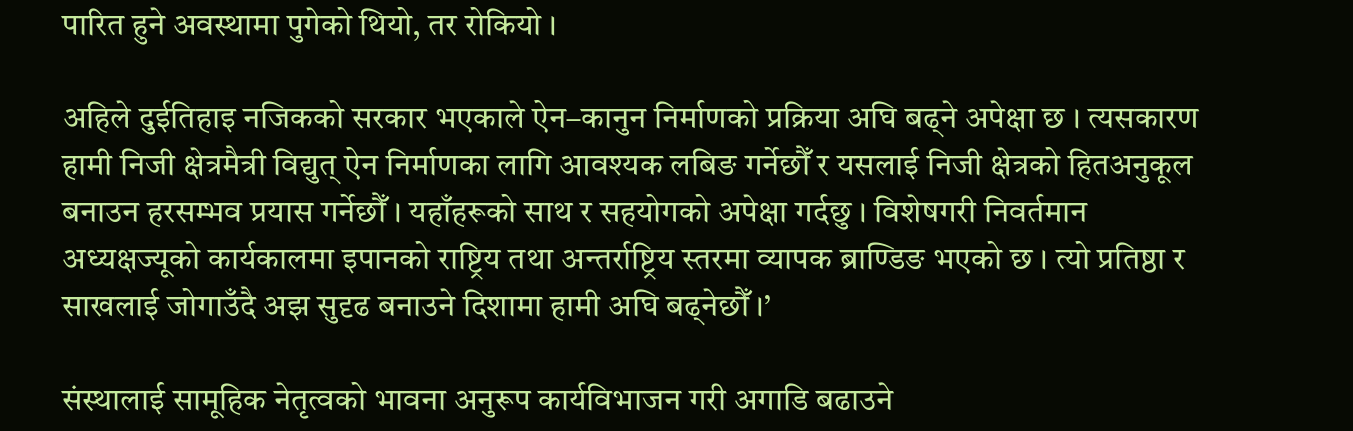पारित हुने अवस्थामा पुगेको थियो, तर रोकियो ।

अहिले दुईतिहाइ नजिकको सरकार भएकाले ऐन–कानुन निर्माणको प्रक्रिया अघि बढ्ने अपेक्षा छ । त्यसकारण हामी निजी क्षेत्रमैत्री विद्युत् ऐन निर्माणका लागि आवश्यक लबिङ गर्नेछौँ र यसलाई निजी क्षेत्रको हितअनुकूल बनाउन हरसम्भव प्रयास गर्नेछौँ । यहाँहरूको साथ र सहयोगको अपेक्षा गर्दछु । विशेषगरी निवर्तमान अध्यक्षज्यूको कार्यकालमा इपानको राष्ट्रिय तथा अन्तर्राष्ट्रिय स्तरमा व्यापक ब्राण्डिङ भएको छ । त्यो प्रतिष्ठा र साखलाई जोगाउँदै अझ सुदृढ बनाउने दिशामा हामी अघि बढ्नेछौँ ।’

संस्थालाई सामूहिक नेतृत्वको भावना अनुरूप कार्यविभाजन गरी अगाडि बढाउने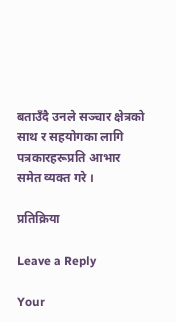बताउँदै उनले सञ्चार क्षेत्रको साथ र सहयोगका लागि पत्रकारहरूप्रति आभार समेत व्यक्त गरे ।

प्रतिक्रिया

Leave a Reply

Your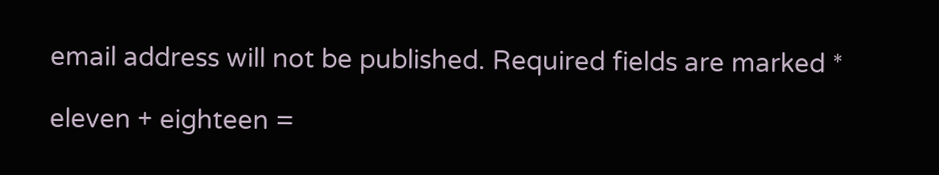email address will not be published. Required fields are marked *

eleven + eighteen =